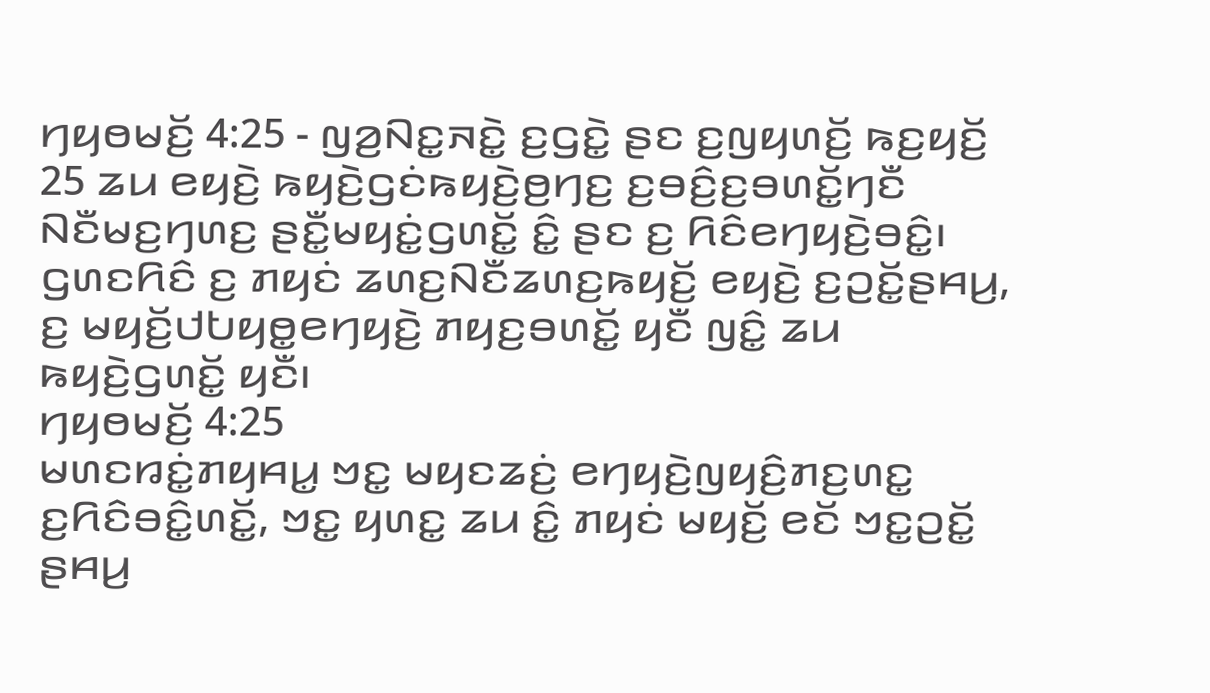ꤚꤟꤥꤗꤢꤩ꤬ 4:25 - ꤜꤤ꤬ꤡꤢ꤭ꤏꤢꤧ꤭ ꤢ꤬ꤞꤢꤧ꤭ ꤔꤢ ꤢ꤬ꤜꤟꤛꤢꤩ꤬ ꤒꤢ꤬ꤟꤢꤩ꤬
25 ꤘꤣ ꤕꤟꤢꤧ꤬ ꤒꤟꤢꤧ꤬ꤞꤢꤦꤒꤟꤢꤧ꤬ꤥ꤬ꤚꤢ꤬ ꤢ꤬ꤋꤢꤨ꤬ꤢ꤬ꤋꤛꤢꤩ꤭ꤚꤢꤪ ꤡꤢꤪꤗꤢ꤬ꤚꤛꤢ꤬ ꤔꤢꤪ꤭ꤗꤟꤢꤦ꤭ꤞꤛꤢꤩ꤭ ꤢꤨ꤭ ꤔꤢ ꤢ꤬ ꤖꤢꤨꤕꤚꤟꤢꤧ꤬ꤋꤢꤨ꤭꤯ ꤞꤛꤢꤖꤢꤨ ꤢ꤬ ꤊꤟꤢꤦ ꤘꤛꤢ꤬ꤡꤢꤪꤘꤛꤢ꤬ꤒꤟꤢꤩ꤬ ꤕꤟꤢꤧ꤬ ꤢ꤬ꤑꤢꤩ꤭ꤔꤌꤣ꤬, ꤢ꤬ ꤗꤟꤢꤩ꤬ꤓꤝꤟꤥ꤭ꤕꤚꤟꤢꤧ꤬ ꤊꤟꤢ꤬ꤋꤛꤢꤩ꤭ ꤟꤢꤪ ꤜꤢꤨ꤭ ꤘꤣ ꤒꤟꤢꤧ꤬ꤞꤛꤢꤩ꤭ ꤟꤢꤪ꤯
ꤚꤟꤥꤗꤢꤩ꤬ 4:25
ꤗꤛꤢꤙꤢꤦ꤭ꤊꤟꤌꤣ꤭ ꤠꤢ꤭ ꤗꤟꤢꤘꤢꤦ꤬ ꤕꤚꤟꤢꤧ꤬ꤜꤟꤢꤨ꤬ꤊꤢ꤬ꤛꤢ꤭ ꤢ꤬ꤖꤢꤨꤋꤢꤨ꤭ꤛꤢꤩ꤭, ꤠꤢ꤭ ꤟꤛꤢ꤭ ꤘꤣ ꤢꤨ꤭ ꤊꤟꤢꤦ ꤗꤟꤢꤩ꤬ ꤕꤢꤩ ꤠꤢ꤭ꤑꤢꤩ꤭ ꤔꤌꤣ꤬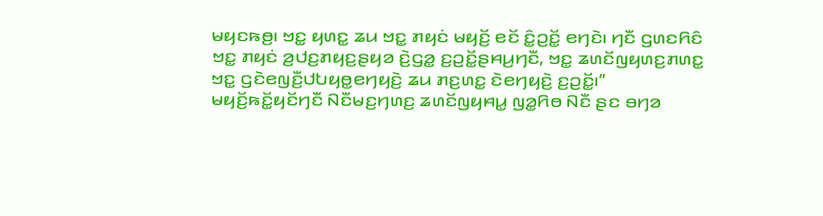ꤗꤟꤢꤒꤥ꤬꤯ ꤠꤢ꤭ ꤟꤛꤢ꤭ ꤘꤣ ꤠꤢ꤭ ꤊꤟꤢꤦ ꤗꤟꤢꤩ꤬ ꤕꤢꤩ ꤢꤨ꤭ꤑꤢꤩ꤭ ꤕꤚꤢꤧ꤯ ꤚꤢꤪ ꤞꤛꤢꤖꤢꤨ ꤠꤢ꤭ ꤊꤟꤢꤦ ꤤ꤬ꤓꤢ꤬ꤊꤟꤢ꤬ꤔꤟꤤ ꤢꤧ꤬ꤞꤤ꤭ ꤢ꤬ꤑꤢꤩ꤭ꤔꤌꤣ꤬ꤚꤢꤪ, ꤠꤢ꤭ ꤘꤛꤢꤩꤜꤟꤛꤢ꤬ꤊꤛꤢ꤭ ꤠꤢ꤭ ꤞꤢꤧꤕꤜꤢꤪ꤬ꤓꤝꤟꤥ꤭ꤕꤚꤟꤢꤧ꤬ ꤘꤣ ꤊꤢ꤬ꤛꤢ꤭ ꤢꤧꤕꤚꤟꤢꤧ꤬ ꤢ꤬ꤑꤢꤩ꤭꤯”
ꤗꤟꤢꤩ꤬ꤒꤢꤩ꤭ꤟꤢꤩꤚꤢꤪ ꤡꤢꤪꤗꤢ꤬ꤚꤛꤢ꤬ ꤘꤛꤢꤩꤜꤟꤌꤣ꤭ ꤜꤤ꤭ꤖꤥ ꤡꤢꤪ ꤔꤢ ꤋꤚꤤ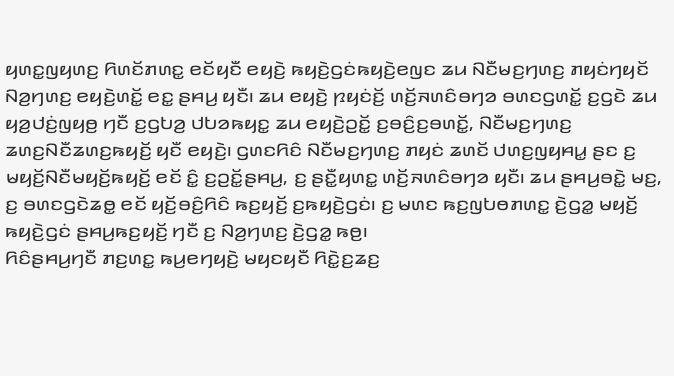ꤟꤛꤢ꤭ꤜꤟꤛꤢ꤬ ꤖꤛꤢꤩꤊꤛꤢ꤭ ꤕꤢꤩꤟꤢꤪ ꤕꤟꤢꤧ꤬ ꤒꤟꤢꤧ꤬ꤞꤢꤦꤒꤟꤢꤧ꤬ꤕꤜꤢ ꤘꤣ ꤡꤢꤪꤗꤢ꤬ꤚꤛꤢ꤬ ꤊꤟꤢꤦꤚꤟꤢꤩ ꤡꤤ꤬ꤚꤛꤢ꤬ ꤕꤟꤢꤧ꤬ꤛꤢꤩ꤭ ꤕꤢ꤭ ꤔꤌꤣ꤬ ꤟꤢꤪ꤯ ꤘꤣ ꤕꤟꤢꤧ꤬ ꤐꤟꤢꤦꤢꤩ꤬ ꤛꤢꤩ꤬ꤏꤛꤢꤨꤋꤚꤤ ꤋꤛꤢꤞꤛꤢꤩ꤭ ꤢ꤬ꤞꤢꤧ ꤘꤣ ꤟꤤ꤬ꤓꤢꤦ꤬ꤜꤟꤥ꤬ ꤚꤢꤪ ꤢ꤬ꤞꤝꤤ꤬ ꤓꤝꤤꤒꤟꤢ꤭ ꤘꤣ ꤕꤟꤢꤧ꤬ꤑꤢꤩ꤭ ꤢ꤬ꤋꤢꤨ꤬ꤢ꤬ꤋꤛꤢꤩ꤭, ꤡꤢꤪꤗꤢ꤬ꤚꤛꤢ꤬ ꤘꤛꤢ꤬ꤡꤢꤪꤘꤛꤢ꤬ꤒꤟꤢꤩ꤬ ꤟꤢꤪ ꤕꤟꤢꤧ꤬꤯ ꤞꤛꤢꤖꤢꤨ ꤡꤢꤪꤗꤢ꤬ꤚꤛꤢ꤬ ꤊꤟꤢꤦ ꤘꤛꤢꤩ ꤓꤛꤢ꤬ꤜꤟꤌꤣ꤭ ꤔꤢ ꤢ꤬ ꤗꤟꤢꤩ꤬ꤡꤢꤪꤗꤟꤢꤩ꤬ꤒꤟꤢꤩ꤬ ꤕꤢꤩ ꤢꤨ꤭ ꤢ꤬ꤑꤢꤩ꤭ꤔꤌꤣ꤬, ꤢ꤬ ꤔꤢꤪ꤭ꤟꤛꤢ꤭ ꤛꤢꤩ꤬ꤏꤛꤢꤨꤋꤚꤤ ꤟꤢꤪ꤯ ꤘꤣ ꤔꤌꤣ꤬ꤋꤢꤧ꤭ ꤗꤢ꤬, ꤢ꤬ ꤋꤛꤢꤞꤢꤧꤘꤥ꤭ ꤕꤢꤩ ꤟꤢꤩ꤬ꤋꤢꤨ꤬ꤖꤢꤨ ꤒꤢ꤬ꤟꤢꤩ꤬ ꤢ꤬ꤒꤟꤢꤧ꤬ꤞꤢꤦ꤯ ꤢ꤬ ꤗꤛꤢ ꤒꤢ꤬ꤜꤝꤥꤊꤛꤢ꤭ ꤢꤧ꤬ꤞꤤ꤭ ꤗꤟꤢꤩ꤬ ꤒꤟꤢꤧ꤬ꤞꤢꤦ ꤔꤌꤣ꤬ꤒꤢ꤬ꤟꤢꤩ꤬ ꤚꤢꤪ ꤢ꤬ ꤡꤤ꤬ꤚꤛꤢ꤬ ꤢꤧ꤬ꤞꤤ꤭ ꤒꤥ꤬꤯
ꤖꤢꤨꤔꤌꤣ꤬ꤚꤢꤪ ꤊꤢ꤬ꤛꤢ꤭ ꤒꤣ꤬ꤕꤚꤟꤢꤧ꤬ ꤗꤟꤢꤟꤢꤪ ꤖꤢꤧ꤭ꤢ꤬ꤘꤢ꤬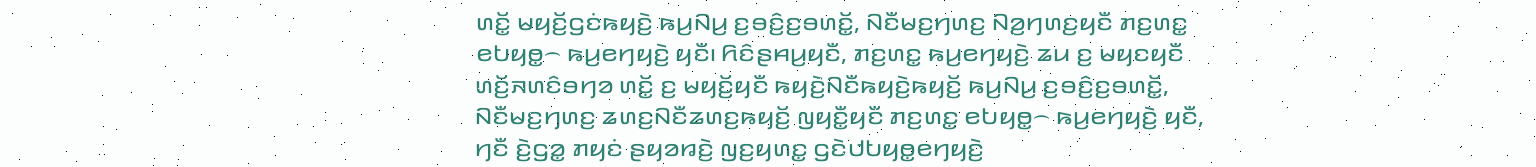ꤛꤢꤩ꤭ ꤗꤟꤢꤩ꤬ꤞꤢꤦꤒꤟꤢꤧ꤬ ꤒꤣ꤬ꤡꤣ꤬ ꤢ꤬ꤋꤢꤨ꤬ꤢ꤬ꤋꤛꤢꤩ꤭, ꤡꤢꤪꤗꤢ꤬ꤚꤛꤢ꤬ ꤡꤤ꤬ꤚꤛꤢ꤬ꤟꤢꤪ ꤊꤢ꤬ꤛꤢ꤭ ꤕꤝꤟꤥ꤭꤮ ꤒꤣ꤬ꤕꤚꤟꤢꤧ꤬ ꤟꤢꤪ꤯ ꤖꤢꤨꤔꤌꤣ꤬ꤟꤢꤪ, ꤊꤢ꤬ꤛꤢ꤭ ꤒꤣ꤬ꤕꤚꤟꤢꤧ꤬ ꤘꤣ ꤢ꤬ ꤗꤟꤢꤟꤢꤪ ꤛꤢꤩ꤬ꤏꤛꤢꤨꤋꤚꤤ ꤛꤢꤩ꤭ ꤢ꤬ ꤗꤟꤢꤩ꤬ꤟꤢꤪ ꤒꤟꤢꤧ꤬ꤡꤢꤪꤒꤟꤢꤧ꤬ꤒꤟꤢꤩ꤬ ꤒꤣ꤬ꤡꤣ꤬ ꤢ꤬ꤋꤢꤨ꤬ꤢ꤬ꤋꤛꤢꤩ꤭, ꤡꤢꤪꤗꤢ꤬ꤚꤛꤢ꤬ ꤘꤛꤢ꤬ꤡꤢꤪꤘꤛꤢ꤬ꤒꤟꤢꤩ꤬ ꤜꤟꤢꤪ꤭ꤟꤢꤪ ꤊꤢ꤬ꤛꤢ꤭ ꤕꤝꤟꤥ꤭꤮ ꤒꤣ꤬ꤕꤚꤟꤢꤧ꤬ ꤟꤢꤪ, ꤚꤢꤪ ꤢꤧ꤬ꤞꤤ꤭ ꤊꤟꤢꤦ ꤔꤟꤤꤙꤢꤧ꤬ ꤜꤢ꤬ꤟꤛꤢ꤭ ꤞꤢꤧꤓꤝꤟꤥ꤭ꤕꤚꤟꤢꤧ꤬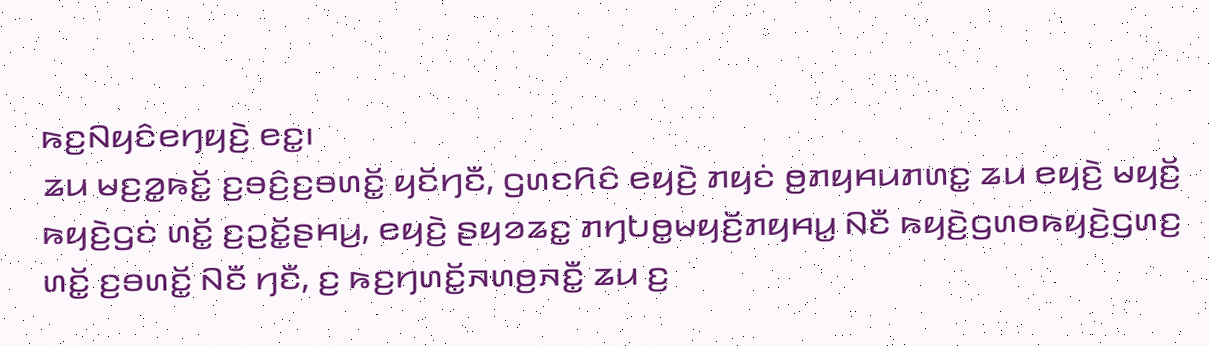ꤒꤢ꤬ꤡꤟꤢꤨꤕꤚꤟꤢꤧ꤬ ꤕꤢ꤭꤯
ꤘꤣ ꤗꤢ꤬ꤤ꤭ꤒꤢꤩ꤭ ꤢ꤬ꤋꤢꤨ꤬ꤢ꤬ꤋꤛꤢꤩ꤭ ꤟꤢꤩꤚꤢꤪ, ꤞꤛꤢꤖꤢꤨ ꤕꤟꤢꤧ꤬ ꤊꤟꤢꤦ ꤥ꤬ꤊꤟꤌꤣꤊꤛꤢ꤭ ꤘꤣ ꤕꤟꤢꤧ꤬ ꤗꤟꤢꤩ꤬ ꤒꤟꤢꤧ꤬ꤞꤢꤦ ꤛꤢꤩ꤭ ꤢ꤬ꤑꤢꤩ꤭ꤔꤌꤣ꤬, ꤕꤟꤢꤧ꤬ ꤔꤟꤤꤘꤢ꤭ ꤊꤚꤝꤥ꤭ꤗꤟꤢꤩ꤬ꤊꤟꤌꤣ꤭ ꤡꤢꤪ ꤒꤟꤢꤧ꤬ꤞꤛꤥꤒꤟꤢꤧ꤬ꤞꤛꤢ꤬ ꤛꤢꤩ꤭ ꤢ꤬ꤋꤛꤢꤩ꤭ ꤡꤢꤪ ꤚꤢꤪ, ꤢ꤬ ꤒꤢ꤬ꤚꤛꤢꤩ꤭ꤏꤛꤥ꤬ꤏꤢꤪ꤭ ꤘꤣ ꤢ꤬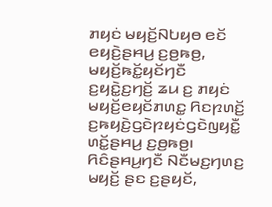ꤊꤟꤢꤦ ꤗꤟꤢꤩ꤬ꤡꤝꤟꤥ ꤕꤢꤩ ꤕꤟꤢꤧ꤬ꤔꤌꤣ꤬ ꤢ꤬ꤥ꤬ꤒꤥ꤬, ꤗꤟꤢꤩ꤬ꤒꤢꤩ꤭ꤟꤢꤩꤚꤢꤪ ꤢ꤬ꤟꤢꤧ꤭ꤢ꤬ꤚꤢꤩ꤬ ꤘꤣ ꤢ꤬ ꤊꤟꤢꤦ ꤗꤟꤢꤩ꤬ꤕꤟꤢꤩꤊꤛꤢ꤭ ꤖꤢꤐꤛꤢꤩ꤬ ꤢ꤬ꤒꤟꤢꤧ꤬ꤞꤢꤧꤐꤟꤢꤦꤞꤢꤧꤜꤟꤢꤪ꤭ ꤛꤢꤩ꤭ꤔꤌꤣ꤬ ꤢ꤬ꤥ꤬ꤒꤥ꤬꤯ ꤖꤢꤨꤔꤌꤣ꤬ꤚꤢꤪ ꤡꤢꤪꤗꤢ꤬ꤚꤛꤢ꤬ ꤗꤟꤢꤩ꤬ ꤔꤢ ꤢ꤬ꤔꤟꤢꤩ,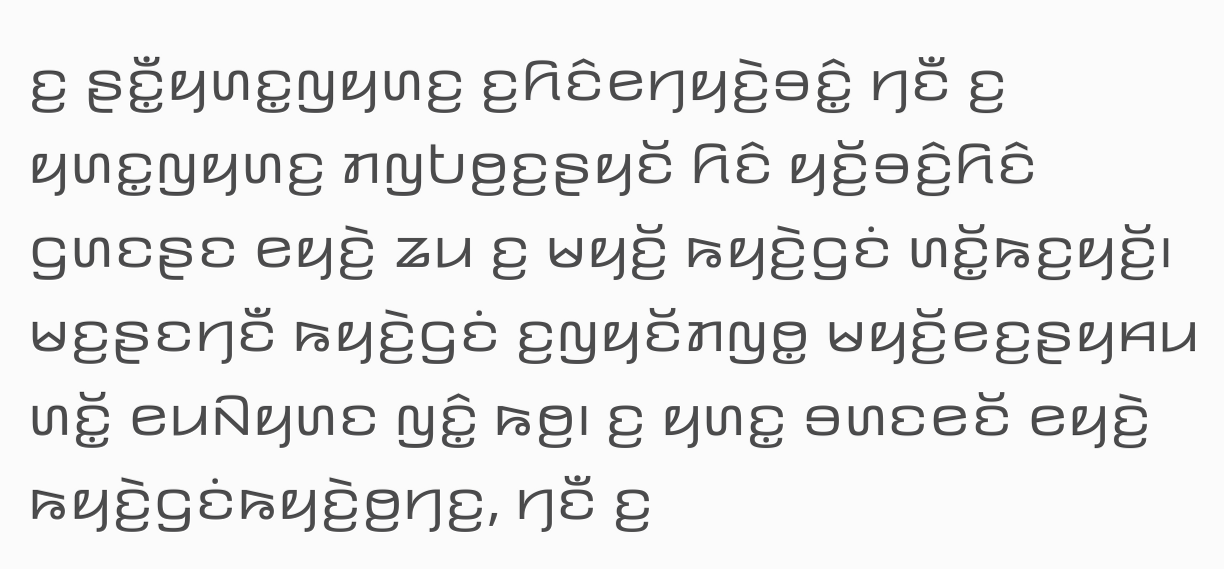ꤢ꤬ ꤔꤢꤪ꤭ꤟꤛꤢ꤭ꤜꤟꤛꤢ꤬ ꤢ꤬ꤖꤢꤨꤕꤚꤟꤢꤧ꤬ꤋꤢꤨ꤭ ꤚꤢꤪ ꤢ꤬ ꤟꤛꤢ꤭ꤜꤟꤛꤢ꤬ ꤊꤜꤝꤥ꤬ꤢ꤬ꤔꤟꤢꤩ ꤖꤢꤨ ꤟꤢꤩ꤬ꤋꤢꤨ꤬ꤖꤢꤨ ꤞꤛꤢꤔꤢ ꤕꤟꤢꤧ꤬ ꤘꤣ ꤢ꤬ ꤗꤟꤢꤩ꤬ ꤒꤟꤢꤧ꤬ꤞꤢꤦ ꤛꤢꤩ꤭ꤒꤢ꤬ꤟꤢꤩ꤬꤯ ꤗꤢ꤬ꤔꤢꤚꤢꤪ ꤒꤟꤢꤧ꤬ꤞꤢꤦ ꤢ꤬ꤜꤟꤢꤩꤊꤜꤥ꤭ ꤗꤟꤢꤩ꤬ꤕꤢ꤬ꤔꤟꤌꤣ ꤛꤢꤩ꤭ ꤕꤣꤡꤟꤛꤢ ꤜꤢꤨ꤭ ꤒꤥ꤬꤯ ꤢ꤬ ꤟꤛꤢ꤭ ꤋꤛꤢꤕꤢꤩ ꤕꤟꤢꤧ꤬ ꤒꤟꤢꤧ꤬ꤞꤢꤦꤒꤟꤢꤧ꤬ꤥ꤬ꤚꤢ꤬, ꤚꤢꤪ ꤢ꤬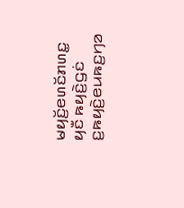ꤗꤟꤢꤩ꤬ꤕꤛꤢꤩꤊꤛꤢ꤭ ꤟꤢꤪ ꤒꤟꤢꤧ꤬ꤞꤢꤦ ꤢ꤬ꤒꤟꤢꤧ꤬ꤕꤣꤒꤢ꤬ꤚꤤ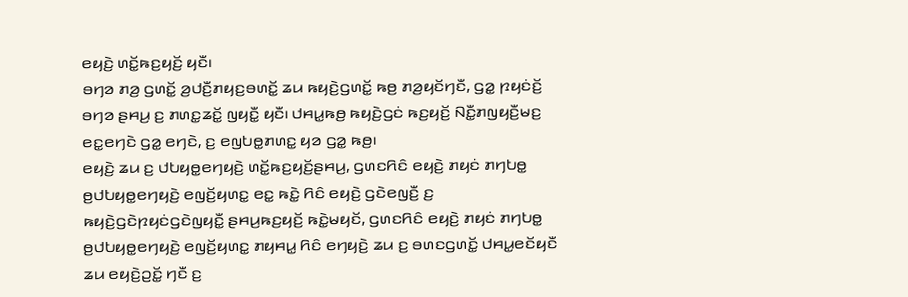ꤕꤟꤢꤧ꤬ ꤛꤢꤩ꤭ꤒꤢ꤬ꤟꤢꤩ꤬ ꤟꤢꤪ꤯
ꤋꤚꤤ ꤊꤤ꤬ ꤞꤛꤢꤩ꤭ ꤤ꤬ꤓꤢꤪ꤬ꤊꤟꤢ꤬ꤋꤛꤢꤩ꤭ ꤘꤣ ꤒꤟꤢꤧ꤬ꤞꤛꤢꤩ꤭ ꤒꤥ꤬ ꤊꤤ꤬ꤟꤢꤩꤚꤢꤪ, ꤞꤤ꤭ ꤐꤟꤢꤦꤢꤩ꤬ ꤋꤚꤤ ꤔꤌꤣ꤬ ꤢ꤬ ꤊꤛꤢ꤭ꤘꤢꤩ꤭ ꤜꤟꤢꤪ꤭ ꤟꤢꤪ꤯ ꤓꤌꤣ꤭ꤒꤥ꤬ ꤒꤟꤢꤧ꤬ꤞꤢꤦ ꤒꤢ꤬ꤟꤢꤩ꤬ ꤡꤢꤪ꤭ꤊꤜꤟꤢꤪ꤬ꤗꤢ꤬ ꤕꤢ꤭ꤕꤚꤢꤧ ꤞꤤ꤭ ꤕꤚꤢꤧ, ꤢ꤬ ꤕꤜꤝꤥ꤭ꤊꤛꤢ꤭ ꤟꤤ ꤞꤤ꤭ ꤒꤥ꤬꤯
ꤕꤟꤢꤧ꤬ ꤘꤣ ꤢ꤬ ꤓꤝꤟꤥ꤭ꤕꤚꤟꤢꤧ꤬ ꤛꤢꤩ꤭ꤒꤢ꤬ꤟꤢꤩ꤬ꤔꤌꤣ꤬, ꤞꤛꤢꤖꤢꤨ ꤕꤟꤢꤧ꤬ ꤊꤟꤢꤦ ꤊꤚꤝꤥ꤭ ꤥ꤬ꤓꤝꤟꤥ꤭ꤕꤚꤟꤢꤧ꤬ ꤕꤜꤢꤩ꤬ꤟꤛꤢ꤭ ꤕꤢ꤭ ꤒꤢꤧ꤭ ꤖꤢꤨ ꤕꤟꤢꤧ꤬ ꤞꤢꤧꤕꤜꤢꤪ꤬ ꤢ꤬ ꤒꤟꤢꤧ꤬ꤞꤢꤧꤐꤟꤢꤦꤞꤢꤧꤜꤟꤢꤪ꤭ ꤔꤌꤣ꤬ꤒꤢ꤬ꤟꤢꤩ꤬ ꤒꤢꤧ꤭ꤗꤟꤢꤩ, ꤞꤛꤢꤖꤢꤨ ꤕꤟꤢꤧ꤬ ꤊꤟꤢꤦ ꤊꤚꤝꤥ꤭ ꤥ꤬ꤓꤝꤟꤥ꤭ꤕꤚꤟꤢꤧ꤬ ꤕꤜꤢꤩ꤬ꤟꤛꤢ꤭ ꤊꤟꤌꤣ꤭ ꤖꤢꤨ ꤕꤚꤟꤢꤧ꤬ ꤘꤣ ꤢ꤬ ꤋꤛꤢꤞꤛꤢꤩ꤭ ꤓꤌꤣ꤭ꤕꤢꤩꤟꤢꤪ ꤘꤣ ꤕꤟꤢꤧ꤬ꤑꤢꤩ꤭ ꤚꤢꤪ ꤢ꤬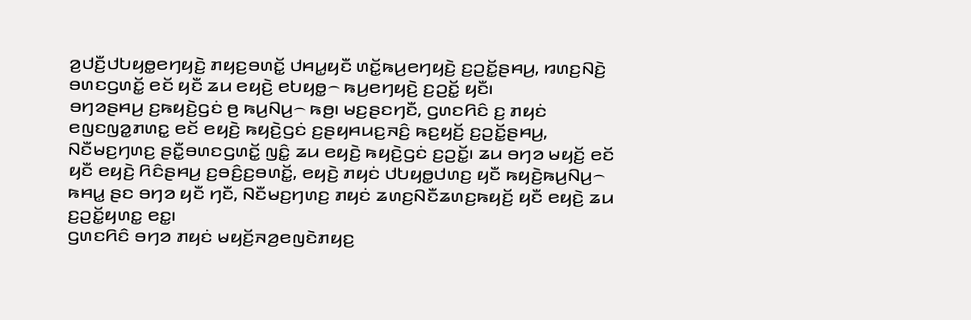ꤤ꤬ꤓꤢꤪ꤬ꤓꤝꤟꤥ꤭ꤕꤚꤟꤢꤧ꤬ ꤊꤟꤢ꤬ꤋꤛꤢꤩ꤭ ꤓꤌꤣ꤭ꤟꤢꤪ ꤛꤢꤩ꤭ꤒꤣ꤬ꤕꤚꤟꤢꤧ꤬ ꤢ꤬ꤑꤢꤩ꤭ꤔꤌꤣ꤬, ꤙꤛꤢ꤬ꤡꤢꤧ꤬ ꤋꤛꤢꤞꤛꤢꤩ꤭ ꤕꤢꤩ ꤟꤢꤪ ꤘꤣ ꤕꤟꤢꤧ꤬ ꤕꤝꤟꤥ꤭꤮ ꤒꤣ꤬ꤕꤚꤟꤢꤧ꤬ ꤢ꤬ꤑꤢꤩ꤭ ꤟꤢꤪ꤯
ꤋꤚꤤꤔꤌꤣ꤬ ꤢ꤬ꤒꤟꤢꤧ꤬ꤞꤢꤦ ꤥ꤬ ꤒꤣ꤬ꤡꤣ꤬꤮ ꤒꤥ꤬꤯ ꤗꤢ꤬ꤔꤢꤚꤢꤪ, ꤞꤛꤢꤖꤢꤨ ꤢ꤬ ꤊꤟꤢꤦ ꤕꤜꤢꤜꤤ꤭ꤊꤛꤢ꤭ ꤕꤢꤩ ꤕꤟꤢꤧ꤬ ꤒꤟꤢꤧ꤬ꤞꤢꤦ ꤢ꤬ꤔꤟꤌꤣꤢ꤬ꤏꤢꤨ꤬ ꤒꤢ꤬ꤟꤢꤩ꤬ ꤢ꤬ꤑꤢꤩ꤭ꤔꤌꤣ꤬, ꤡꤢꤪꤗꤢ꤬ꤚꤛꤢ꤬ ꤔꤢꤪ꤭ꤋꤛꤢꤞꤛꤢꤩ꤭ ꤜꤢꤨ꤭ ꤘꤣ ꤕꤟꤢꤧ꤬ ꤒꤟꤢꤧ꤬ꤞꤢꤦ ꤢ꤬ꤑꤢꤩ꤭꤯ ꤘꤣ ꤋꤚꤤ ꤗꤟꤢꤩ꤬ ꤕꤢꤩ ꤟꤢꤪ ꤕꤟꤢꤧ꤬ ꤖꤢꤨꤔꤌꤣ꤬ ꤢ꤬ꤋꤢꤨ꤬ꤢ꤬ꤋꤛꤢꤩ꤭, ꤕꤟꤢꤧ꤬ ꤊꤟꤢꤦ ꤓꤝꤟꤥ꤭ꤓꤛꤢ꤬ ꤟꤢꤪ ꤒꤟꤢꤧ꤬ꤒꤣ꤬ꤡꤣ꤬꤮ ꤒꤌꤣ꤭ ꤔꤢ ꤋꤚꤤ ꤟꤢꤪ ꤚꤢꤪ, ꤡꤢꤪꤗꤢ꤬ꤚꤛꤢ꤬ ꤊꤟꤢꤦ ꤘꤛꤢ꤬ꤡꤢꤪꤘꤛꤢ꤬ꤒꤟꤢꤩ꤬ ꤟꤢꤪ ꤕꤟꤢꤧ꤬ ꤘꤣ ꤢ꤬ꤑꤢꤩ꤭ꤟꤛꤢ꤭ ꤕꤢ꤭꤯
ꤞꤛꤢꤖꤢꤨ ꤋꤚꤤ ꤊꤟꤢꤦ ꤗꤟꤢꤩ꤬ꤏꤤ꤬ꤕꤜꤢꤧꤊꤟꤢ꤬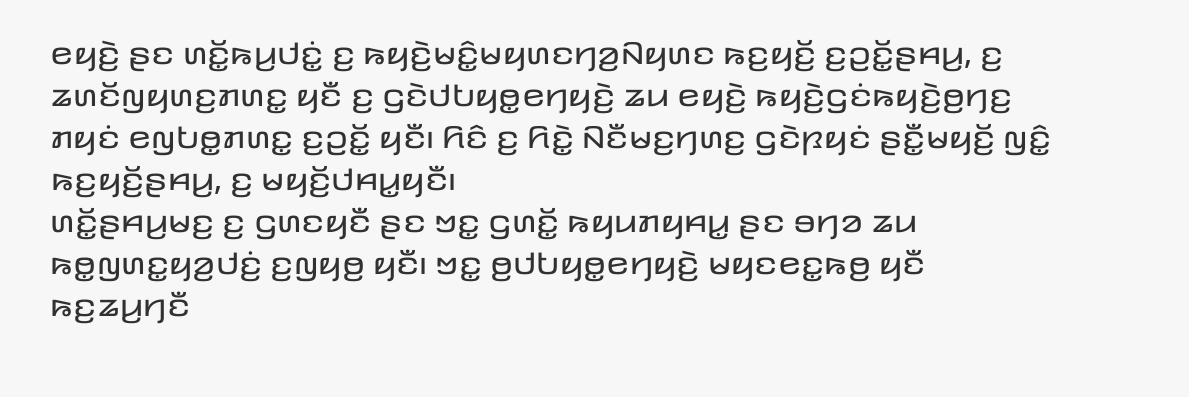ꤕꤟꤢꤧ꤬ ꤔꤢ ꤛꤢꤩ꤭ꤒꤣ꤬ꤓꤢꤦ꤭ ꤢ꤬ ꤒꤟꤢꤧ꤬ꤗꤢꤨ꤭ꤗꤟꤛꤢꤚꤤ꤬ꤡꤟꤛꤢ ꤒꤢ꤬ꤟꤢꤩ꤬ ꤢ꤬ꤑꤢꤩ꤭ꤔꤌꤣ꤬, ꤢ꤬ ꤘꤛꤢꤩꤜꤟꤛꤢ꤬ꤊꤛꤢ꤭ ꤟꤢꤪ ꤢ꤬ ꤞꤢꤧꤓꤝꤟꤥ꤭ꤕꤚꤟꤢꤧ꤬ ꤘꤣ ꤕꤟꤢꤧ꤬ ꤒꤟꤢꤧ꤬ꤞꤢꤦꤒꤟꤢꤧ꤬ꤥ꤬ꤚꤢ꤬ ꤊꤟꤢꤦ ꤕꤜꤝꤥ꤭ꤊꤛꤢ꤭ ꤢ꤬ꤑꤢꤩ꤭ ꤟꤢꤪ꤯ ꤖꤢꤨ ꤢ꤬ ꤖꤢꤧ꤭ ꤡꤢꤪꤗꤢ꤬ꤚꤛꤢ꤬ ꤞꤢꤧꤐꤟꤢꤦ ꤔꤢꤪ꤭ꤗꤟꤢꤩ꤬ ꤜꤢꤨ꤭ ꤒꤢ꤬ꤟꤢꤩ꤬ꤔꤌꤣ꤬, ꤢ꤬ ꤗꤟꤢꤩ꤬ꤓꤌꤣ꤭ꤟꤢꤪ꤯
ꤛꤢꤩ꤭ꤔꤌꤣ꤬ꤗꤢ꤬ ꤢ꤬ ꤞꤛꤢꤟꤢꤪ ꤔꤢ ꤠꤢ꤭ ꤞꤛꤢꤩ꤭ ꤒꤟꤣꤊꤟꤌꤣ꤭ ꤔꤢ ꤋꤚꤤ ꤘꤣ ꤒꤥ꤭ꤜꤛꤢ꤭ꤟꤤ꤬ꤓꤢꤦ꤬ ꤢ꤬ꤜꤟꤥ꤬ ꤟꤢꤪ꤯ ꤠꤢ꤭ ꤥ꤬ꤓꤝꤟꤥ꤭ꤕꤚꤟꤢꤧ꤬ ꤗꤟꤢꤕꤢ꤭ꤒꤥ꤬ ꤟꤢꤪ ꤒꤢ꤬ꤘꤣ꤬ꤚꤢꤪ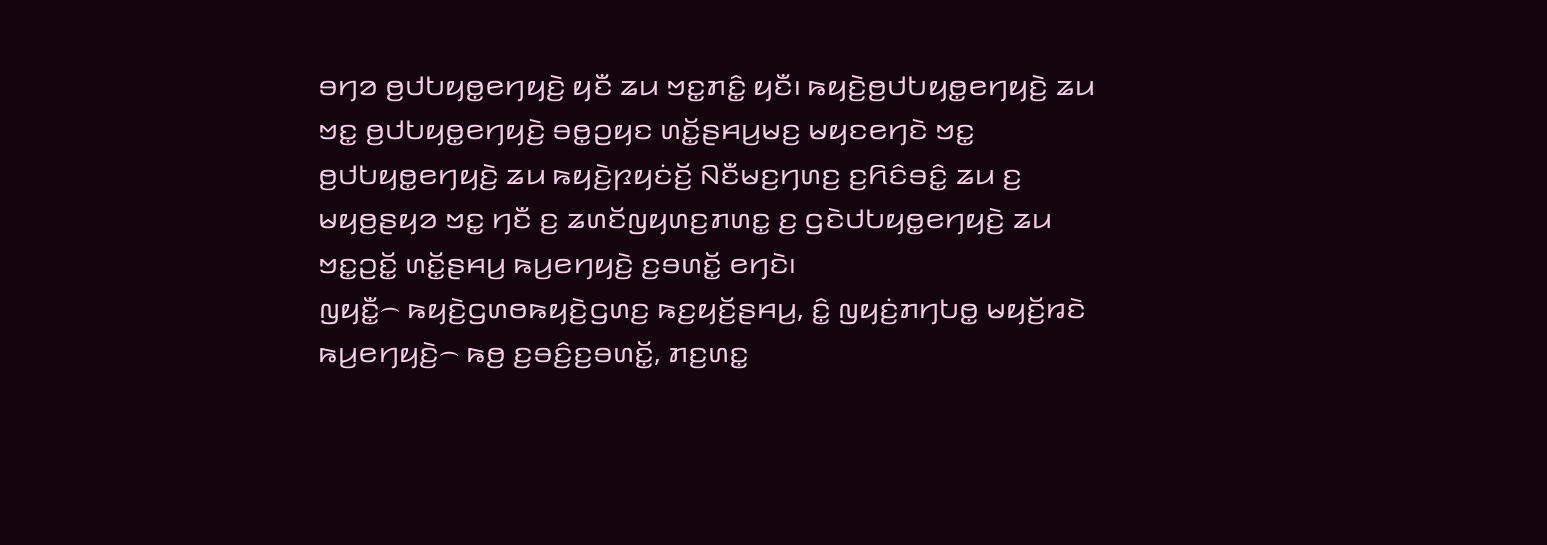ꤋꤚꤤ ꤥ꤬ꤓꤝꤟꤥ꤭ꤕꤚꤟꤢꤧ꤬ ꤟꤢꤪ ꤘꤣ ꤠꤢ꤭ꤊꤢꤨ꤭ ꤟꤢꤪ꤯ ꤒꤟꤢꤧ꤬ꤥ꤬ꤓꤝꤟꤥ꤭ꤕꤚꤟꤢꤧ꤬ ꤘꤣ ꤠꤢ꤭ ꤥ꤬ꤓꤝꤟꤥ꤭ꤕꤚꤟꤢꤧ꤬ ꤋꤥ꤭ꤑꤟꤢ ꤛꤢꤩ꤭ꤔꤌꤣ꤬ꤗꤢ꤬ ꤗꤟꤢꤕꤚꤢꤧ ꤠꤢ꤭ ꤥ꤬ꤓꤝꤟꤥ꤭ꤕꤚꤟꤢꤧ꤬ ꤘꤣ ꤒꤟꤢꤧ꤬ꤐꤟꤢꤦꤢꤩ꤬ ꤡꤢꤪꤗꤢ꤬ꤚꤛꤢ꤬ ꤢ꤬ꤖꤢꤨꤋꤢꤨ꤭ ꤘꤣ ꤢ꤬ ꤗꤟꤥ꤬ꤔꤟꤤ ꤠꤢ꤭ ꤚꤢꤪ ꤢ꤬ ꤘꤛꤢꤩꤜꤟꤛꤢ꤬ꤊꤛꤢ꤭ ꤢ꤬ ꤞꤢꤧꤓꤝꤟꤥ꤭ꤕꤚꤟꤢꤧ꤬ ꤘꤣ ꤠꤢ꤭ꤑꤢꤩ꤭ ꤛꤢꤩ꤭ꤔꤌꤣ꤬ ꤒꤣ꤬ꤕꤚꤟꤢꤧ꤬ ꤢ꤬ꤋꤛꤢꤩ꤭ ꤕꤚꤢꤧ꤯
ꤜꤟꤢꤪ꤭꤮ ꤒꤟꤢꤧ꤬ꤞꤛꤥꤒꤟꤢꤧ꤬ꤞꤛꤢ꤬ ꤒꤢ꤬ꤟꤢꤩ꤬ꤔꤌꤣ꤬, ꤢꤨ꤭ ꤜꤟꤢꤦ꤬ꤊꤚꤝꤥ꤭ ꤗꤟꤢꤩ꤬ꤙꤢꤧ ꤒꤣ꤬ꤕꤚꤟꤢꤧ꤬꤮ ꤒꤥ꤬ ꤢ꤬ꤋꤢꤨ꤬ꤢ꤬ꤋꤛꤢꤩ꤭, ꤊꤢ꤬ꤛꤢ꤭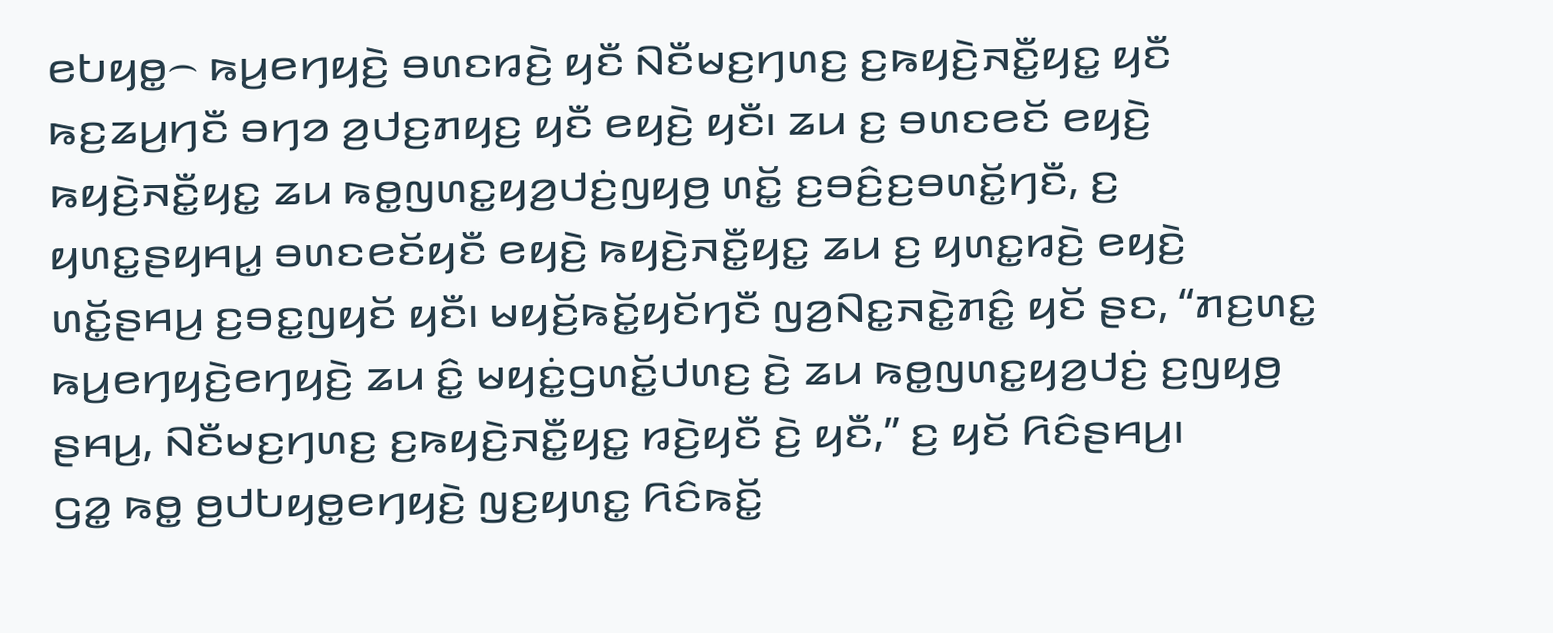ꤕꤝꤟꤥ꤭꤮ ꤒꤣ꤬ꤕꤚꤟꤢꤧ꤬ ꤋꤛꤢꤙꤢꤧ꤬ ꤟꤢꤪ ꤡꤢꤪꤗꤢ꤬ꤚꤛꤢ꤬ ꤢ꤬ꤒꤟꤢꤧ꤬ꤏꤢꤪ꤭ꤟꤢ꤭ ꤟꤢꤪ ꤒꤢ꤬ꤘꤣ꤬ꤚꤢꤪ ꤋꤚꤤ ꤤ꤬ꤓꤢ꤬ꤊꤟꤢ꤬ ꤟꤢꤪ ꤕꤟꤢꤧ꤬ ꤟꤢꤪ꤯ ꤘꤣ ꤢ꤬ ꤋꤛꤢꤕꤢꤩ ꤕꤟꤢꤧ꤬ ꤒꤟꤢꤧ꤬ꤏꤢꤪ꤭ꤟꤢ꤭ ꤘꤣ ꤒꤥ꤭ꤜꤛꤢ꤭ꤟꤤ꤬ꤓꤢꤦ꤬ꤜꤟꤥ꤬ ꤛꤢꤩ꤭ ꤢ꤬ꤋꤢꤨ꤬ꤢ꤬ꤋꤛꤢꤩ꤭ꤚꤢꤪ, ꤢ꤬ ꤟꤛꤢ꤭ꤔꤟꤌꤣ꤭ ꤋꤛꤢꤕꤢꤩꤟꤢꤪ ꤕꤟꤢꤧ꤬ ꤒꤟꤢꤧ꤬ꤏꤢꤪ꤭ꤟꤢ꤭ ꤘꤣ ꤢ꤬ ꤟꤛꤢ꤭ꤙꤢꤧ꤬ ꤕꤟꤢꤧ꤬ ꤛꤢꤩ꤭ꤔꤌꤣ꤬ ꤢ꤬ꤋꤢ꤭ꤜꤟꤢꤩ ꤟꤢꤪ꤯ ꤗꤟꤢꤩ꤬ꤒꤢꤩ꤭ꤟꤢꤩꤚꤢꤪ ꤜꤤ꤬ꤡꤢ꤭ꤏꤢꤧ꤭ꤊꤢꤨ꤭ ꤟꤢꤩ ꤔꤢ, “ꤊꤢ꤬ꤛꤢ꤭ ꤒꤣ꤬ꤕꤚꤟꤢꤧ꤬ꤕꤚꤟꤢꤧ꤬ ꤘꤣ ꤢꤨ꤭ ꤗꤟꤢꤦ꤭ꤞꤛꤢꤩ꤭ꤓꤛꤢ꤬ ꤢꤧ꤬ ꤘꤣ ꤒꤥ꤭ꤜꤛꤢ꤭ꤟꤤ꤬ꤓꤢꤦ꤬ ꤢ꤬ꤜꤟꤥ꤬ ꤔꤌꤣ꤬, ꤡꤢꤪꤗꤢ꤬ꤚꤛꤢ꤬ ꤢ꤬ꤒꤟꤢꤧ꤬ꤏꤢꤪ꤭ꤟꤢ꤭ ꤙꤢꤧ꤬ꤟꤢꤪ ꤢꤧ꤬ ꤟꤢꤪ,” ꤢ꤬ ꤟꤢꤩ ꤖꤢꤨꤔꤌꤣ꤬꤯
ꤞꤤ꤭ ꤒꤥ꤭ ꤥ꤬ꤓꤝꤟꤥ꤭ꤕꤚꤟꤢꤧ꤬ ꤜꤢ꤬ꤟꤛꤢ꤭ ꤖꤢꤨꤒꤢꤩ꤭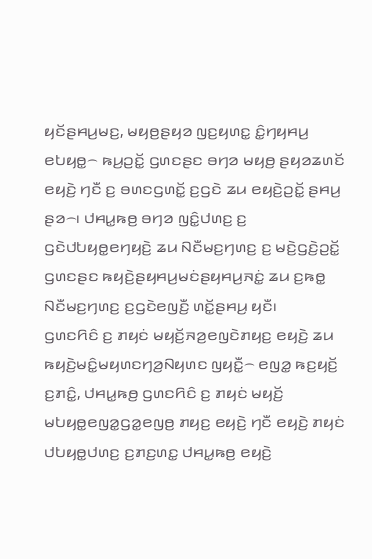ꤟꤢꤩꤔꤌꤣ꤬ꤗꤢ꤬, ꤗꤟꤥ꤬ꤔꤟꤤ ꤜꤢ꤬ꤟꤛꤢ꤭ ꤢꤨ꤭ꤚꤟꤌꤣ꤬ ꤕꤝꤟꤥ꤭꤮ ꤒꤣ꤬ꤑꤢꤩ꤭ ꤞꤛꤢꤔꤢ ꤋꤚꤤ ꤗꤟꤥ꤬ ꤔꤟꤤꤘꤛꤢꤩ ꤕꤟꤢꤧ꤬ ꤚꤢꤪ ꤢ꤬ ꤋꤛꤢꤞꤛꤢꤩ꤭ ꤢ꤬ꤞꤢꤧ ꤘꤣ ꤕꤟꤢꤧ꤬ꤑꤢꤩ꤭ ꤔꤌꤣ꤬ ꤔꤤ꤮꤯ ꤓꤌꤣ꤭ꤒꤥ꤬ ꤋꤚꤤ ꤜꤢꤨ꤭ꤓꤛꤢ꤬ ꤢ꤬ ꤞꤢꤧꤓꤝꤟꤥ꤭ꤕꤚꤟꤢꤧ꤬ ꤘꤣ ꤡꤢꤪꤗꤢ꤬ꤚꤛꤢ꤬ ꤢ꤬ ꤗꤢꤧ꤬ꤞꤢꤧ꤬ꤑꤢꤩ꤭ ꤞꤛꤢꤔꤢ ꤒꤟꤢꤧ꤬ꤔꤟꤌꤣ꤬ꤗꤢꤦꤔꤟꤌꤣ꤬ꤏꤢꤦ꤭ ꤘꤣ ꤢ꤬ꤒꤥ꤭ ꤡꤢꤪꤗꤢ꤬ꤚꤛꤢ꤬ ꤢ꤬ꤞꤢꤧꤕꤜꤢꤪ꤬ ꤛꤢꤩ꤭ꤔꤌꤣ꤬ ꤟꤢꤪ꤯
ꤞꤛꤢꤖꤢꤨ ꤢ꤬ ꤊꤟꤢꤦ ꤗꤟꤢꤩ꤬ꤏꤤ꤬ꤕꤜꤢꤧꤊꤟꤢ꤬ ꤕꤟꤢꤧ꤬ ꤘꤣ ꤒꤟꤢꤧ꤬ꤗꤢꤨ꤭ꤗꤟꤛꤢꤚꤤ꤬ꤡꤟꤛꤢ ꤜꤟꤢꤪ꤭꤮ ꤕꤜꤤ꤭ ꤒꤢ꤬ꤟꤢꤩ꤬ ꤢ꤬ꤊꤢꤨ꤭, ꤓꤌꤣ꤭ꤒꤥ꤬ ꤞꤛꤢꤖꤢꤨ ꤢ꤬ ꤊꤟꤢꤦ ꤗꤟꤢꤩ꤬ ꤗꤝꤟꤥ꤭ꤕꤜꤤ꤭ꤞꤤ꤭ꤕꤜꤥ꤬ ꤊꤟꤢ꤬ ꤕꤟꤢꤧ꤬ ꤚꤢꤪ ꤕꤟꤢꤧ꤬ ꤊꤟꤢꤦ ꤓꤝꤟꤥ꤭ꤓꤛꤢ꤬ ꤢ꤬ꤊꤢ꤬ꤛꤢ꤭ ꤓꤌꤣ꤭ꤒꤥ꤬ ꤕꤟꤢꤧ꤬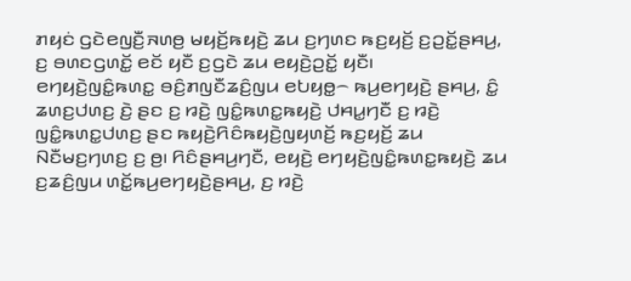ꤊꤟꤢꤦ ꤞꤢꤧꤕꤜꤢꤪ꤬ꤏꤛꤥ꤬ ꤗꤟꤢꤩ꤬ꤒꤟꤢꤧ꤬ ꤘꤣ ꤢ꤬ꤚꤛꤢ ꤒꤢ꤬ꤟꤢꤩ꤬ ꤢ꤬ꤑꤢꤩ꤭ꤔꤌꤣ꤬, ꤢ꤬ ꤋꤛꤢꤞꤛꤢꤩ꤭ ꤕꤢꤩ ꤟꤢꤪ ꤢ꤬ꤞꤢꤧ ꤘꤣ ꤕꤟꤢꤧ꤬ꤑꤢꤩ꤭ ꤟꤢꤪ꤯
ꤕꤚꤟꤢꤧ꤬ꤜꤢꤨ꤭ꤒꤛꤢ꤭ ꤋꤢꤨ꤬ꤊꤜꤢꤪꤘꤢꤨ꤬ꤜꤣ ꤕꤝꤟꤥ꤭꤮ ꤒꤣ꤬ꤕꤚꤟꤢꤧ꤬ ꤔꤌꤣ꤬, ꤢꤨ꤭ ꤘꤛꤢ꤬ꤓꤛꤢ꤬ ꤢꤧ꤬ ꤔꤢ ꤢ꤬ ꤙꤢꤧ꤬ ꤜꤢꤨ꤭ꤒꤛꤢ꤭ꤒꤟꤢꤧ꤬ ꤓꤌꤣ꤭ꤚꤢꤪ ꤢ꤬ ꤙꤢꤧ꤬ ꤜꤢꤨ꤭ꤒꤛꤢ꤭ꤓꤛꤢ꤬ ꤔꤢ ꤒꤟꤢꤧ꤬ꤖꤢꤨꤒꤟꤢꤧ꤬ꤜꤟꤛꤢꤩ꤬ ꤒꤢ꤬ꤟꤢꤩ꤬ ꤘꤣ ꤡꤢꤪꤗꤢ꤬ꤚꤛꤢ꤬ ꤢ꤬ ꤥ꤬꤯ ꤖꤢꤨꤔꤌꤣ꤬ꤚꤢꤪ, ꤕꤟꤢꤧ꤬ ꤕꤚꤟꤢꤧ꤬ꤜꤢꤨ꤭ꤒꤛꤢ꤭ꤒꤟꤢꤧ꤬ ꤘꤣ ꤢ꤬ꤘꤢꤨ꤬ꤜꤣ ꤛꤢꤩ꤭ꤒꤣ꤬ꤕꤚꤟꤢꤧ꤬ꤔꤌꤣ꤬, ꤢ꤬ ꤙꤢꤧ꤬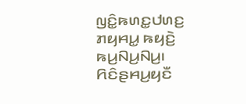ꤜꤢꤨ꤭ꤒꤛꤢ꤭ꤓꤛꤢ꤬ ꤊꤟꤌꤣ꤭ ꤒꤟꤢꤧ꤬ ꤒꤣ꤬ꤡꤣ꤬ꤡꤣ꤬꤯
ꤖꤢꤨꤔꤌꤣ꤬ꤟꤢꤪ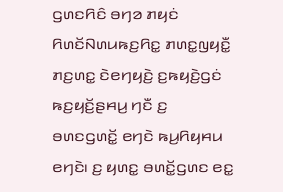ꤞꤛꤢꤖꤢꤨ ꤋꤚꤤ ꤊꤟꤢꤦ ꤖꤛꤢꤩꤡꤛꤣꤒꤢ꤬ꤖꤢ꤭ ꤊꤛꤢ꤭ꤜꤟꤢꤪ꤭ ꤊꤢ꤬ꤛꤢ꤭ ꤢꤧꤕꤚꤟꤢꤧ꤬ ꤢ꤬ꤒꤟꤢꤧ꤬ꤞꤢꤦ ꤒꤢ꤬ꤟꤢꤩ꤬ꤔꤌꤣ꤬ ꤚꤢꤪ ꤢ꤬ ꤋꤛꤢꤞꤛꤢꤩ꤭ ꤕꤚꤢꤧ ꤒꤣ꤬ꤖꤟꤌꤣ ꤕꤚꤢꤧ꤯ ꤢ꤬ ꤟꤛꤢ꤭ ꤋꤛꤢꤩ꤭ꤞꤛꤢ ꤕꤢ꤭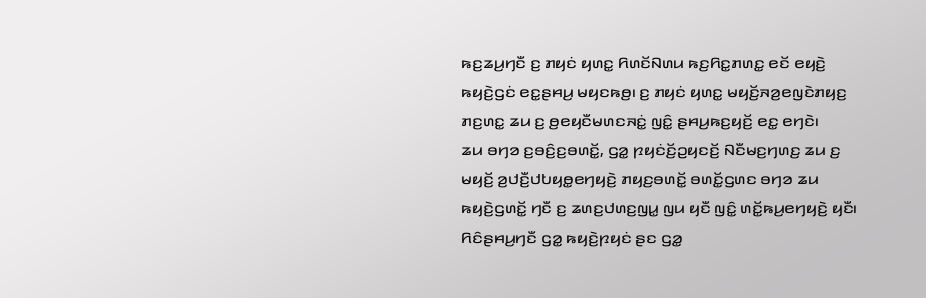ꤒꤢ꤬ꤘꤣ꤬ꤚꤢꤪ ꤢ꤬ ꤊꤟꤢꤦ ꤟꤛꤢ꤭ ꤖꤛꤢꤩꤡꤛꤣ ꤒꤢ꤬ꤖꤢ꤭ꤊꤛꤢ꤭ ꤕꤢꤩ ꤕꤟꤢꤧ꤬ ꤒꤟꤢꤧ꤬ꤞꤢꤦ ꤕꤢ꤭ꤔꤌꤣ꤬ ꤗꤟꤢꤒꤥ꤬꤯ ꤢ꤬ ꤊꤟꤢꤦ ꤟꤛꤢ꤭ ꤗꤟꤢꤩ꤬ꤏꤤ꤬ꤕꤜꤢꤧꤊꤟꤢ꤬ ꤊꤢ꤬ꤛꤢ꤭ ꤘꤣ ꤢ꤬ ꤥ꤬ꤕꤟꤢꤪꤗꤛꤢꤏꤢꤦ꤭ ꤜꤢꤨ꤭ ꤔꤌꤣ꤬ꤒꤢ꤬ꤟꤢꤩ꤬ ꤕꤢ꤭ ꤕꤚꤢꤧ꤯
ꤘꤣ ꤋꤚꤤ ꤢ꤬ꤋꤢꤨ꤬ꤢ꤬ꤋꤛꤢꤩ꤭, ꤞꤤ꤭ ꤐꤟꤢꤦꤢꤩ꤬ꤑꤟꤢꤢꤩ꤬ ꤡꤢꤪꤗꤢ꤬ꤚꤛꤢ꤬ ꤘꤣ ꤢ꤬ ꤗꤟꤢꤩ꤬ ꤤ꤬ꤓꤢꤪ꤬ꤓꤝꤟꤥ꤭ꤕꤚꤟꤢꤧ꤬ ꤊꤟꤢ꤬ꤋꤛꤢꤩ꤭ ꤋꤛꤢꤩ꤭ꤞꤛꤢ ꤋꤚꤤ ꤘꤣ ꤒꤟꤢꤧ꤬ꤞꤛꤢꤩ꤭ ꤚꤢꤪ ꤢ꤬ ꤘꤛꤢ꤬ꤓꤛꤢ꤬ꤜꤣ꤭ ꤜꤣ ꤟꤢꤪ ꤜꤢꤨ꤭ ꤛꤢꤩ꤭ꤒꤣ꤬ꤕꤚꤟꤢꤧ꤬ ꤟꤢꤪ꤯ ꤖꤢꤨꤔꤌꤣ꤬ꤚꤢꤪ ꤞꤤ꤭ ꤒꤟꤢꤧ꤬ꤐꤟꤢꤦ ꤔꤢ ꤞꤤ꤭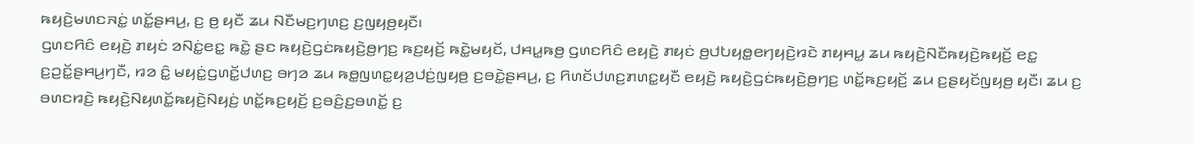ꤒꤟꤢꤧ꤬ꤗꤛꤢꤏꤢꤦ꤭ ꤛꤢꤩ꤭ꤔꤌꤣ꤬, ꤢ꤬ ꤥ꤬ ꤟꤢꤪ ꤘꤣ ꤡꤢꤪꤗꤢ꤬ꤚꤛꤢ꤬ ꤢ꤬ꤜꤟꤥ꤬ꤟꤢꤪ꤯
ꤞꤛꤢꤖꤢꤨ ꤕꤟꤢꤧ꤬ ꤊꤟꤢꤦ ꤤꤡꤢꤦ꤭ꤕꤢ꤭ ꤒꤢꤧ꤭ ꤔꤢ ꤒꤟꤢꤧ꤬ꤞꤢꤦꤒꤟꤢꤧ꤬ꤥ꤬ꤚꤢ꤬ ꤒꤢ꤬ꤟꤢꤩ꤬ ꤒꤢꤧ꤭ꤗꤟꤢꤩ, ꤓꤌꤣ꤭ꤒꤥ꤬ ꤞꤛꤢꤖꤢꤨ ꤕꤟꤢꤧ꤬ ꤊꤟꤢꤦ ꤥ꤬ꤓꤝꤟꤥ꤭ꤕꤚꤟꤢꤧ꤬ꤙꤢꤧ ꤊꤟꤌꤣ꤭ ꤘꤣ ꤒꤟꤢꤧ꤬ꤡꤢꤪꤒꤟꤢꤧ꤬ꤒꤟꤢꤩ꤬ ꤕꤢ꤭ ꤢ꤬ꤑꤢꤩ꤭ꤔꤌꤣ꤬ꤚꤢꤪ, ꤙꤤ ꤢꤨ꤭ ꤗꤟꤢꤦ꤭ꤞꤛꤢꤩ꤭ꤓꤛꤢ꤬ ꤋꤚꤤ ꤘꤣ ꤒꤥ꤭ꤜꤛꤢ꤭ꤟꤤ꤬ꤓꤢꤦ꤬ꤜꤟꤥ꤬ ꤢ꤬ꤋꤢꤧ꤭ꤔꤌꤣ꤬, ꤢ꤬ ꤖꤛꤢꤩꤓꤛꤢ꤬ꤊꤛꤢ꤭ꤟꤢꤪ ꤕꤟꤢꤧ꤬ ꤒꤟꤢꤧ꤬ꤞꤢꤦꤒꤟꤢꤧ꤬ꤥ꤬ꤚꤢ꤬ ꤛꤢꤩ꤭ꤒꤢ꤬ꤟꤢꤩ꤬ ꤘꤣ ꤢ꤬ꤔꤟꤢꤩꤜꤟꤥ꤬ ꤟꤢꤪ꤯ ꤘꤣ ꤢ꤬ ꤋꤛꤢꤙꤢꤧ꤬ ꤒꤟꤢꤧ꤬ꤡꤟꤛꤢꤩ꤭ꤒꤟꤢꤧ꤬ꤡꤟꤢꤦ꤬ ꤛꤢꤩ꤭ꤒꤢ꤬ꤟꤢꤩ꤬ ꤢ꤬ꤋꤢꤨ꤬ꤢ꤬ꤋꤛꤢꤩ꤭ ꤢ꤬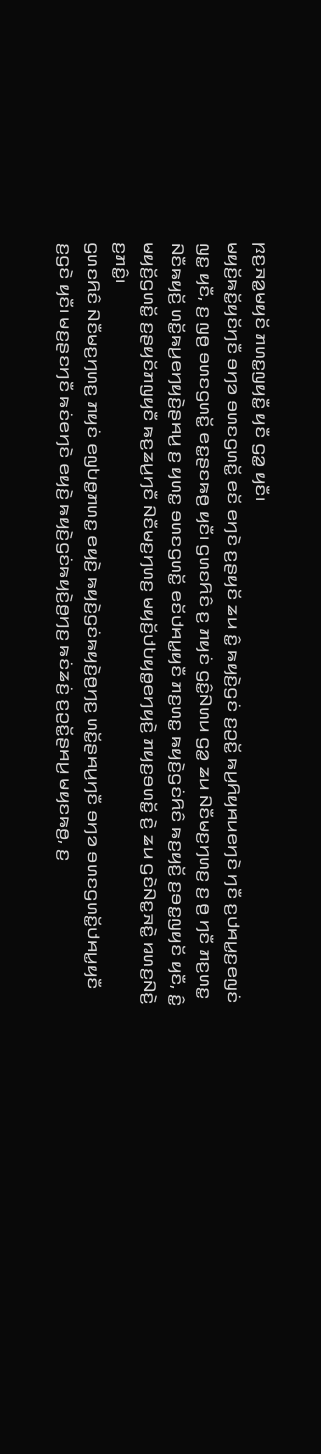ꤐꤢ꤬ꤏꤤ꤭ꤗꤟꤢꤩ ꤊꤛꤢ꤭ꤜꤟꤢꤪ꤭ ꤟꤢꤪ ꤞꤤ꤭ ꤟꤢꤪ꤯
ꤗꤟꤢꤩ꤬ꤒꤢꤩ꤭ꤟꤢꤩꤚꤢꤪ ꤋꤚꤤ ꤋꤛꤢꤞꤛꤢꤩ꤭ ꤕꤢꤩ ꤕꤚꤢꤧ ꤢ꤬ꤔꤟꤢꤩ ꤘꤣ ꤢꤨ꤭ ꤒꤟꤢꤧ꤬ꤞꤢꤦ ꤢ꤬ꤑꤢꤩ꤭ ꤒꤣ꤬ꤖꤟꤌꤣꤕꤚꤢꤧ ꤚꤢꤪ ꤢ꤬ꤓꤌꤣ꤭ꤢ꤬ꤕꤜꤢꤦ ꤜꤢ꤭ ꤟꤢꤪ, ꤢ꤬ ꤜꤥ꤬ ꤋꤛꤢꤞꤛꤢꤩ꤭ ꤕꤢ꤭ꤔꤢꤒꤥ꤬ ꤟꤢꤪ꤯ ꤞꤛꤢꤖꤢꤨ ꤢ꤬ ꤊꤟꤢꤦ ꤞꤢꤨ꤭ꤡꤛꤣ ꤞꤤ꤭ ꤘꤣ ꤡꤢꤪꤗꤢ꤬ꤚꤛꤢ꤬ ꤢ꤬ ꤥ꤬ ꤚꤢꤪ ꤊꤢ꤬ꤛꤢ꤭ ꤡꤢꤪꤒꤟꤢꤩ꤬ ꤛꤢꤩ꤭ꤒꤣ꤬ꤕꤚꤟꤢꤧ꤬ꤔꤌꤣ꤬ ꤢ꤬ ꤟꤛꤢ꤭ ꤋꤛꤢꤞꤛꤢꤩ꤭ ꤕꤢꤩꤓꤌꤣ꤭ꤟꤢꤪ ꤊꤢ꤬ꤛꤢ꤭ ꤒꤟꤢꤧ꤬ꤞꤢꤦꤖꤢꤨ ꤒꤢ꤬ꤟꤢꤩ꤬ ꤢ꤬ꤋꤢ꤭ꤜꤟꤢꤩ ꤟꤢꤪ, ꤢꤨ꤭ ꤗꤟꤢꤩ꤬ꤞꤛꤢꤩ꤭ ꤢ꤬ꤔꤟꤢꤩꤊꤜꤟꤢꤪ ꤒꤢ꤬ꤘꤣ꤬ꤚꤢꤪ ꤡꤢꤪꤗꤢ꤬ꤚꤛꤢ꤬ ꤗꤟꤢꤩ꤬ꤓꤝꤟꤥ꤭ꤕꤚꤟꤢꤧ꤬ ꤊꤟꤢ꤬ꤋꤛꤢꤩ꤭ ꤢꤧ꤬ ꤘꤣ ꤞꤢꤧꤡꤢ꤭ꤏꤢꤧ꤭ ꤙꤛꤢ꤬ꤡꤢꤧ꤬ ꤢ꤬ꤊꤢꤨ꤭꤯
ꤞꤛꤢꤖꤢꤨ ꤡꤢꤪꤗꤢ꤬ꤚꤛꤢ꤬ ꤊꤟꤢꤦ ꤕꤜꤝꤥ꤭ꤊꤛꤢ꤭ ꤕꤟꤢꤧ꤬ ꤒꤟꤢꤧ꤬ꤞꤢꤦꤒꤟꤢꤧ꤬ꤥ꤬ꤚꤢ꤬ ꤛꤢꤩ꤭ꤔꤌꤣ꤬ꤚꤢꤪ ꤋꤚꤤ ꤋꤛꤢꤞꤛꤢꤩ꤭ꤓꤌꤣ꤭ꤟꤢꤪ ꤢ꤬ꤞꤢꤧ ꤟꤢꤪ꤯ ꤗꤢ꤬ꤔꤢꤚꤢꤪ ꤒꤢꤦꤕꤚꤢꤧ ꤕꤟꤢꤧ꤬ ꤒꤟꤢꤧ꤬ꤞꤢꤦꤒꤟꤢꤧ꤬ꤥ꤬ꤚꤢ꤬ ꤒꤢꤦꤘꤢꤦ꤬ ꤢ꤬ꤑꤢꤩ꤭ꤔꤌꤣ꤬ ꤗꤟꤢꤒꤥ꤬, ꤢ꤬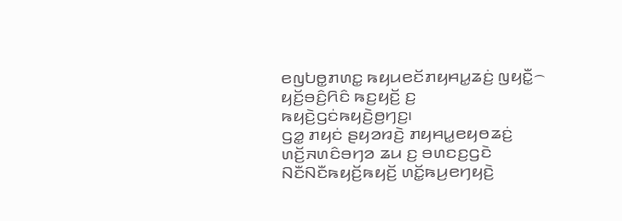ꤕꤜꤝꤥ꤭ꤊꤛꤢ꤭ ꤒꤟꤣꤕꤢꤩꤊꤟꤌꤣ꤭ꤘꤢꤦ꤬ ꤜꤟꤢꤪ꤭꤮ ꤟꤢꤩ꤬ꤋꤢꤨ꤬ꤖꤢꤨ ꤒꤢ꤬ꤟꤢꤩ꤬ ꤢ꤬ ꤒꤟꤢꤧ꤬ꤞꤢꤦꤒꤟꤢꤧ꤬ꤥ꤬ꤚꤢ꤬꤯
ꤞꤤ꤭ ꤊꤟꤢꤦ ꤔꤟꤤꤙꤢꤧ꤬ ꤊꤟꤌꤣ꤭ꤕꤟꤥꤘꤢꤦ꤬ ꤛꤢꤩ꤬ꤏꤛꤢꤨꤋꤚꤤ ꤘꤣ ꤢ꤬ ꤋꤛꤢꤢ꤬ꤞꤢꤧ ꤡꤢꤪꤡꤢꤪꤒꤟꤢꤩ꤬ꤒꤟꤢꤩ꤬ ꤛꤢꤩ꤭ꤒꤣ꤬ꤕꤚꤟꤢꤧ꤬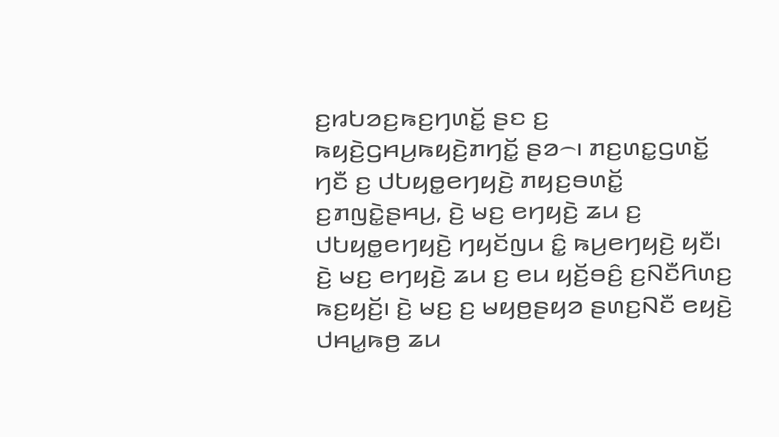ꤢ꤬ꤙꤝꤤꤢ꤬ꤒꤢ꤬ꤚꤛꤢꤩ꤭ ꤔꤢ ꤢ꤬ ꤒꤟꤢꤧ꤬ꤞꤌꤣ꤬ꤒꤟꤢꤧ꤬ꤊꤚꤢꤩ꤭ ꤔꤤ꤮꤯ ꤊꤢ꤬ꤛꤢ꤭ꤞꤛꤢꤩ꤭ ꤚꤢꤪ ꤢ꤬ ꤓꤝꤟꤥ꤭ꤕꤚꤟꤢꤧ꤬ ꤊꤟꤢ꤬ꤋꤛꤢꤩ꤭ ꤢ꤬ꤊꤜꤢꤧ꤭ꤔꤌꤣ꤬, ꤢꤧ꤬ ꤗꤢ꤬ ꤕꤚꤟꤢꤧ꤬ ꤘꤣ ꤢ꤬ ꤓꤝꤟꤥ꤭ꤕꤚꤟꤢꤧ꤬ ꤚꤟꤢꤩꤜꤣ ꤢꤨ꤭ ꤒꤣ꤬ꤕꤚꤟꤢꤧ꤬ ꤟꤢꤪ꤯ ꤢꤧ꤬ ꤗꤢ꤬ ꤕꤚꤟꤢꤧ꤬ ꤘꤣ ꤢ꤬ ꤕꤣ ꤟꤢꤩ꤬ꤋꤢꤨ꤬ ꤢ꤬ꤡꤢꤪꤖꤛꤢ꤬ ꤒꤢ꤬ꤟꤢꤩ꤬꤯ ꤢꤧ꤬ ꤗꤢ꤬ ꤢ꤬ ꤗꤟꤥ꤬ꤔꤟꤤ ꤔꤛꤢ꤬ꤡꤢꤪ ꤕꤟꤢꤧ꤬ ꤓꤌꤣ꤭ꤒꤥ꤬ ꤘꤣ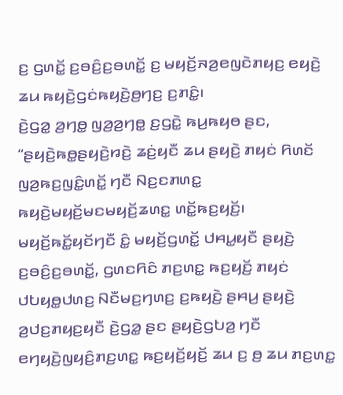ꤢ꤬ ꤞꤛꤢꤩ꤭ ꤢ꤬ꤋꤢꤨ꤬ꤢ꤬ꤋꤛꤢꤩ꤭ ꤢ꤬ ꤗꤟꤢꤩ꤬ꤏꤤ꤬ꤕꤜꤢꤧꤊꤟꤢ꤬ ꤕꤟꤢꤧ꤬ ꤘꤣ ꤒꤟꤢꤧ꤬ꤞꤢꤦꤒꤟꤢꤧ꤬ꤥ꤬ꤚꤢ꤬ ꤢ꤬ꤊꤢꤨ꤭꤯
ꤢꤧ꤬ꤞꤤ꤭ ꤤ꤬ꤚꤥ꤭ ꤜꤤ꤬ꤤ꤬ꤚꤥ꤭ ꤢ꤬ꤞꤢꤧ꤭ ꤒꤣ꤬ꤒꤟꤥ ꤔꤢ, “ꤔꤟꤢꤧ꤬ꤒꤥ꤭ꤔꤟꤢꤧ꤬ꤙꤢꤧ꤬ ꤘꤢꤦ꤬ꤟꤢꤪ ꤘꤣ ꤔꤟꤢꤧ꤬ ꤊꤟꤢꤦ ꤖꤛꤢꤩ ꤜꤤ꤬ꤒꤢ꤬ꤜꤢꤨ꤭ꤛꤢꤩ꤭ ꤚꤢꤪ ꤡꤢ꤬ꤢꤊꤛꤢ꤭ ꤒꤟꤢꤧ꤬ꤗꤟꤢꤩ꤬ꤗꤢꤗꤟꤢꤩ꤬ꤘꤛꤢ꤭ ꤛꤢꤩ꤭ꤒꤢ꤬ꤟꤢꤩ꤬꤯ ꤗꤟꤢꤩ꤬ꤒꤢꤩ꤭ꤟꤢꤩꤚꤢꤪ ꤢꤨ꤭ ꤗꤟꤢꤩ꤬ꤞꤛꤢꤩ꤭ ꤓꤌꤣ꤭ꤟꤢꤪ ꤔꤟꤢꤧ꤬ ꤢ꤬ꤋꤢꤨ꤬ꤢ꤬ꤋꤛꤢꤩ꤭, ꤞꤛꤢꤖꤢꤨ ꤊꤢ꤬ꤛꤢ꤭ ꤒꤢ꤬ꤟꤢꤩ꤬ ꤊꤟꤢꤦ ꤓꤝꤟꤥ꤭ꤓꤛꤢ꤬ ꤡꤢꤪꤗꤢ꤬ꤚꤛꤢ꤬ ꤢ꤬ꤒꤟꤢꤧ꤬ ꤔꤌꤣ꤬ ꤔꤟꤢꤧ꤬ ꤤ꤬ꤓꤢ꤬ꤊꤟꤢ꤬ꤟꤢꤪ ꤢꤧ꤬ꤞꤤ꤭ ꤔꤢ ꤔꤟꤢꤧ꤬ꤞꤝꤤ꤬ ꤚꤢꤪ ꤕꤚꤟꤢꤧ꤬ꤜꤟꤢꤨ꤬ꤊꤢ꤬ꤛꤢ꤭ ꤒꤢ꤬ꤟꤢꤩ꤬ꤟꤢꤩ꤬ ꤘꤣ ꤢ꤬ ꤥ꤬ ꤘꤣ ꤊꤢ꤬ꤛꤢ꤭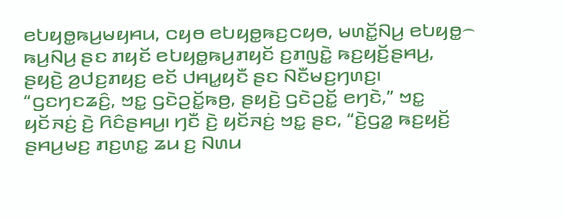ꤕꤝꤟꤥ꤭ꤒꤣ꤬ꤗꤟꤌꤣ, ꤍꤟꤥ ꤕꤝꤟꤥ꤭ꤒꤢ꤬ꤍꤟꤥ, ꤗꤛꤢꤩ꤭ꤡꤣ꤬ ꤕꤝꤟꤥ꤭꤮ ꤒꤣ꤬ꤡꤣ꤬ ꤔꤢ ꤊꤟꤢꤩ ꤕꤝꤟꤥ꤭ꤒꤣ꤬ꤊꤟꤢꤩ ꤢ꤬ꤊꤜꤢꤧ꤭ ꤒꤢ꤬ꤟꤢꤩ꤬ꤔꤌꤣ꤬, ꤔꤟꤢꤧ꤬ ꤤ꤬ꤓꤢ꤬ꤊꤟꤢ꤬ ꤕꤢꤩ ꤓꤌꤣ꤭ꤟꤢꤪ ꤔꤢ ꤡꤢꤪꤗꤢ꤬ꤚꤛꤢ꤬꤯
“ꤞꤢꤚꤢꤘꤢꤨ꤬, ꤠꤢ꤭ ꤞꤢꤧꤑꤢꤩ꤭ꤒꤥ꤬, ꤔꤟꤢꤧ꤬ ꤞꤢꤧꤑꤢꤩ꤭ ꤕꤚꤢꤧ,” ꤠꤢ꤭ ꤟꤢꤩꤏꤢꤦ꤬ ꤢꤧ꤬ ꤖꤢꤨꤔꤌꤣ꤬꤯ ꤚꤢꤪ ꤢꤧ꤬ ꤟꤢꤩꤏꤢꤦ꤬ ꤠꤢ꤭ ꤔꤢ, “ꤢꤧ꤬ꤞꤤ꤭ ꤒꤢ꤬ꤟꤢꤩ꤬ ꤔꤌꤣ꤬ꤗꤢ꤬ ꤊꤢ꤬ꤛꤢ꤭ ꤘꤣ ꤢ꤬ ꤡꤛꤣ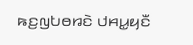ꤒꤢ꤬ꤜꤝꤥꤙꤢꤧ ꤓꤌꤣ꤭ꤟꤢꤪ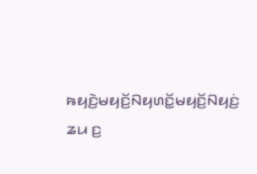ꤒꤟꤢꤧ꤬ꤗꤟꤢꤩ꤬ꤡꤟꤛꤢꤩ꤭ꤗꤟꤢꤩ꤬ꤡꤟꤢꤦ꤬ ꤘꤣ ꤢ꤬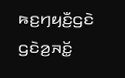ꤒꤢ꤬ꤚꤟꤢꤪ꤬ꤞꤢꤧ ꤞꤢꤧꤤ꤬ꤏꤢꤩ꤭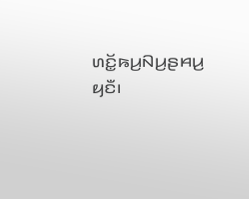ꤛꤢꤩ꤭ꤒꤣ꤬ꤡꤣ꤬ꤔꤌꤣ꤬ ꤟꤢꤪ꤯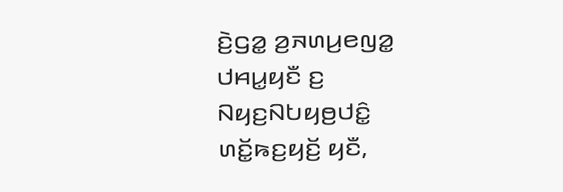ꤢꤧ꤬ꤞꤤ꤭ ꤤ꤬ꤏꤛꤣ꤬ꤕꤜꤤ꤭ ꤓꤌꤣ꤭ꤟꤢꤪ ꤢ꤬ ꤡꤟꤢ꤬ꤡꤝꤟꤥ꤬ꤓꤢꤨ꤭ ꤛꤢꤩ꤭ꤒꤢ꤬ꤟꤢꤩ꤬ ꤟꤢꤪ,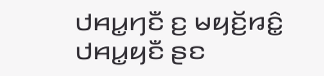ꤓꤌꤣ꤭ꤚꤢꤪ ꤢ꤬ ꤗꤟꤢꤩ꤬ꤙꤢꤨ꤭ ꤓꤌꤣ꤭ꤟꤢꤪ ꤔꤢ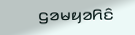ꤞꤤꤗꤟꤤꤖꤢꤨ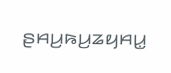ꤔꤌꤣ꤬ꤒꤣ꤬ꤘꤟꤌꤣ꤭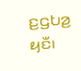ꤢ꤬ꤞꤝꤤ꤬ ꤟꤢꤪ꤯